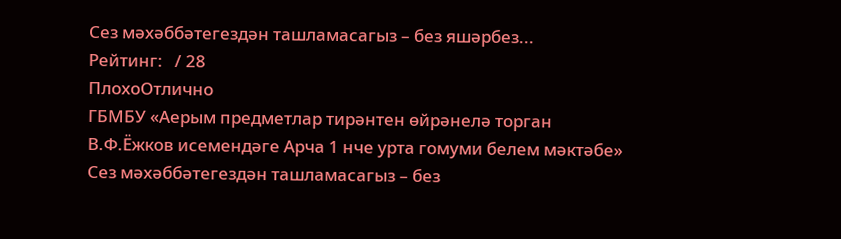Сез мәхәббәтегездән ташламасагыз – без яшәрбез...
Рейтинг:   / 28
ПлохоОтлично
ГБМБУ «Аерым предметлар тирәнтен өйрәнелә торган
В.Ф.Ёжков исемендәге Арча 1 нче урта гомуми белем мәктәбе»
Сез мәхәббәтегездән ташламасагыз – без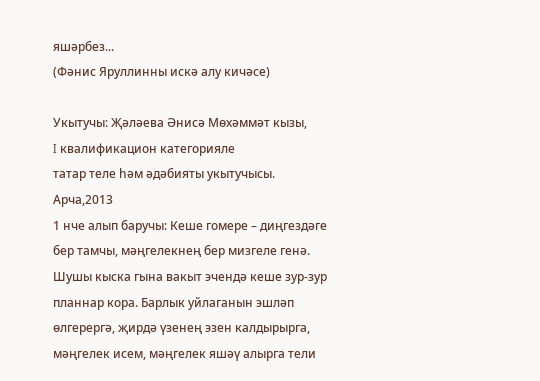яшәрбез...
(Фәнис Яруллинны искә алу кичәсе)

Укытучы: Җәләева Әнисә Мөхәммәт кызы,
I квалификацион категорияле
татар теле һәм әдәбияты укытучысы.
Арча,2013
1 нче алып баручы: Кеше гомере – диңгездәге бер тамчы, мәңгелекнең бер мизгеле генә. Шушы кыска гына вакыт эчендә кеше зур-зур планнар кора. Барлык уйлаганын эшләп өлгерергә, җирдә үзенең эзен калдырырга, мәңгелек исем, мәңгелек яшәү алырга тели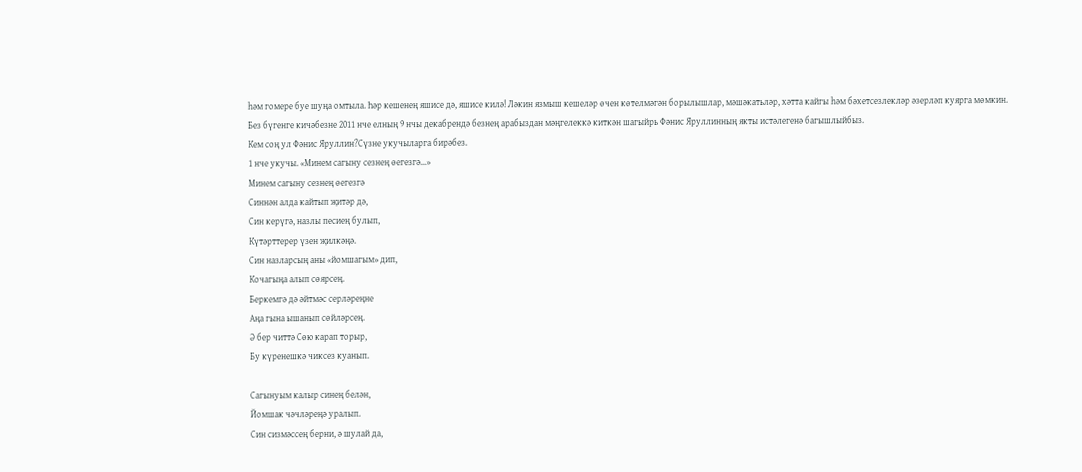һәм гомере буе шуңа омтыла. Һәр кешенең яшисе дә, яшисе килә! Ләкин язмыш кешеләр өчен көтелмәгән борылышлар, мәшәкатьләр, хәтта кайгы һәм бәхетсезлекләр әзерләп куярга мөмкин.
Без бүгенге кичәбезне 2011 нче елның 9 нчы декабрендә безнең арабыздан мәңгелеккә киткән шагыйрь Фәнис Яруллинның якты истәлегенә багышлыйбыз.
Кем соң ул Фәнис Яруллин?Сүзне укучыларга бирәбез.
1 нче укучы. «Минем сагыну сезнең өегезгә...»
Минем сагыну сезнең өегезгә
Синнән алда кайтып җитәр дә,
Син керүгә, назлы песиең булып,
Күтәрттерер үзен җилкәңә.
Син назларсың аны «йомшагым» дип,
Кочагыңа алып сөярсең.
Беркемгә дә әйтмәс серләреңне
Аңа гына ышанып сөйләрсең.
Ә бер читтә Сөю карап торыр,
Бу күренешкә чиксез куанып.

Сагынуым калыр синең белән,
Йомшак чәчләреңә уралып.
Син сизмәссең берни, ә шулай да,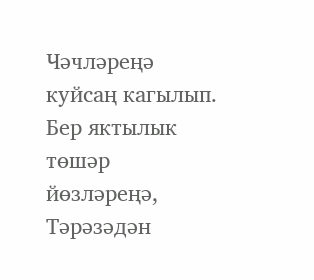Чәчләреңә куйсаң кагылып.
Бер яктылык төшәр йөзләреңә,
Тәрәзәдән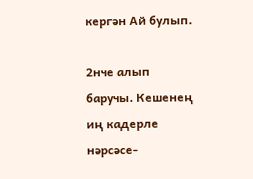кергән Ай булып.

2нче алып баручы. Кешенең иң кадерле нәрсәсе-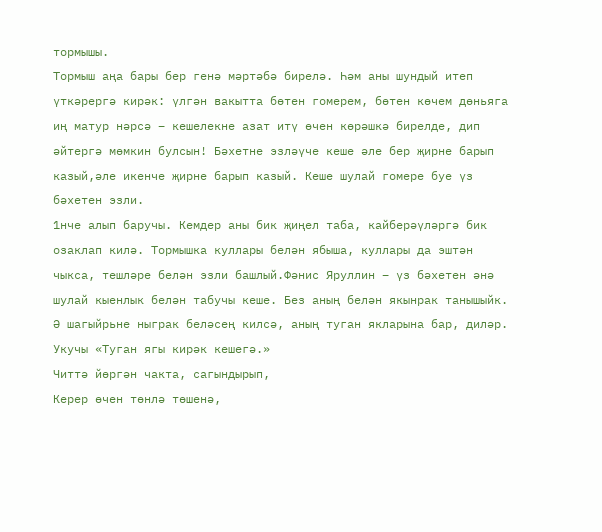тормышы.
Тормыш аңа бары бер генә мәртәбә бирелә. Һәм аны шундый итеп үткәрергә кирәк: үлгән вакытта бөтен гомерем, бөтен көчем дөньяга иң матур нәрсә – кешелекне азат итү өчен көрәшкә бирелде, дип әйтергә мөмкин булсын! Бәхетне эзләүче кеше әле бер җирне барып казый,әле икенче җирне барып казый. Кеше шулай гомере буе үз бәхетен эзли.
1нче алып баручы. Кемдер аны бик җиңел таба, кайберәүләргә бик озаклап килә. Тормышка куллары белән ябыша, куллары да эштән чыкса, тешләре белән эзли башлый.Фәнис Яруллин – үз бәхетен әнә шулай кыенлык белән табучы кеше. Без аның белән якынрак танышыйк. Ә шагыйрьне ныграк беләсең килсә, аның туган якларына бар, диләр.
Укучы «Туган ягы кирәк кешегә.»
Читтә йөргән чакта, сагындырып,
Керер өчен төнлә төшенә,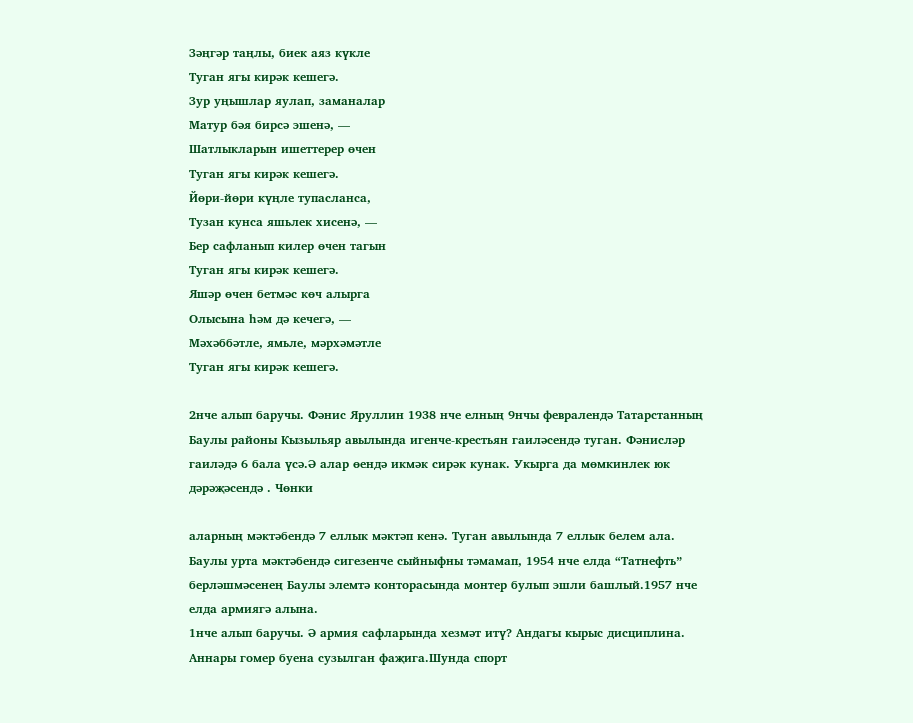Зәңгәр таңлы, биек аяз күкле
Туган ягы кирәк кешегә.
Зур уңышлар яулап, заманалар
Матур бәя бирсә эшенә, —
Шатлыкларын ишеттерер өчен
Туган ягы кирәк кешегә.
Йөри-йөри күңле тупасланса,
Тузан кунса яшьлек хисенә, —
Бер сафланып килер өчен тагын
Туган ягы кирәк кешегә.
Яшәр өчен бетмәс көч алырга
Олысына һәм дә кечегә, —
Мәхәббәтле, ямьле, мәрхәмәтле
Туган ягы кирәк кешегә.

2нче алып баручы. Фәнис Яруллин 1938 нче елның 9нчы февралендә Татарстанның Баулы районы Кызыльяр авылында игенче-крестьян гаиләсендә туган. Фәнисләр гаиләдә 6 бала үсә.Ә алар өендә икмәк сирәк кунак. Укырга да мөмкинлек юк дәрәҗәсендә . Чөнки

аларның мәктәбендә 7 еллык мәктәп кенә. Туган авылында 7 еллык белем ала. Баулы урта мәктәбендә сигезенче сыйныфны тәмамап, 1954 нче елда “Татнефть” берләшмәсенең Баулы элемтә конторасында монтер булып эшли башлый.1957 нче елда армиягә алына.
1нче алып баручы. Ә армия сафларында хезмәт итү? Андагы кырыс дисциплина. Аннары гомер буена сузылган фаҗига.Шунда спорт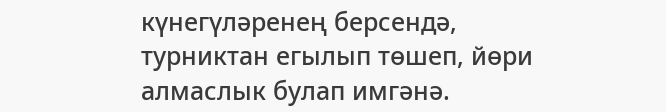күнегүләренең берсендә, турниктан егылып төшеп, йөри алмаслык булап имгәнә.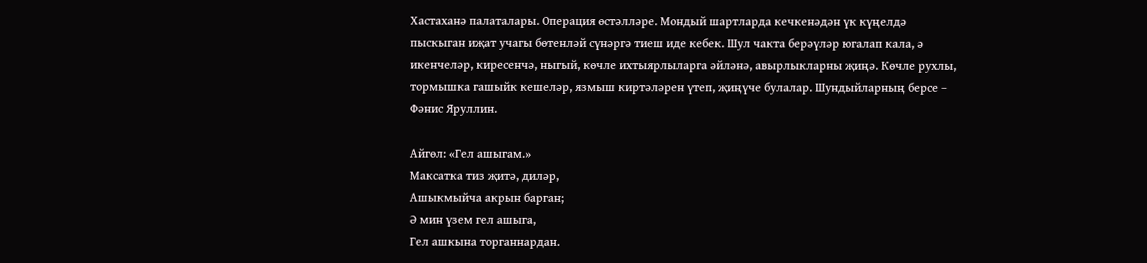Хастаханә палаталары. Операция өстәлләре. Мондый шартларда кечкенәдән үк күңелдә пыскыган иҗат учагы бөтенләй сүнәргә тиеш иде кебек. Шул чакта берәүләр югалап кала, ә икенчеләр, киресенчә, ныгый, көчле ихтыярлыларга әйләнә, авырлыкларны җиңә. Көчле рухлы, тормышка гашыйк кешеләр, язмыш киртәләрен үтеп, җиңүче булалар. Шундыйларның берсе – Фәнис Яруллин.

Айгөл: «Гел ашыгам.»
Максатка тиз җитә, диләр,
Ашыкмыйча акрын барган;
Ә мин үзем гел ашыга,
Гел ашкына торганнардан.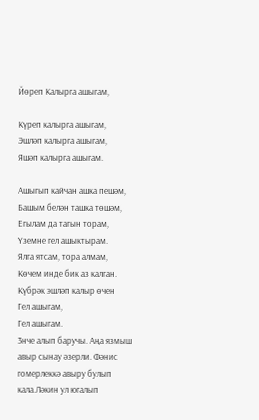Йөреп Калырга ашыгам,

Күреп калырга ашыгам,
Эшләп калырга ашыгам,
Яшәп калырга ашыгам.

Ашыгып кайчан ашка пешәм,
Башым белән ташка төшәм,
Егылам да тагын торам,
Үземне гел ашыктырам.
Ялга ятсам, тора алмам,
Көчем инде бик аз калган.
Күбрәк эшләп калыр өчен
Гел ашыгам,
Гел ашыгам.
3нче алып баручы. Аңа язмыш авыр сынау әзерли. Фәнис гомерлеккә авыру булып кала.Ләкин ул югалып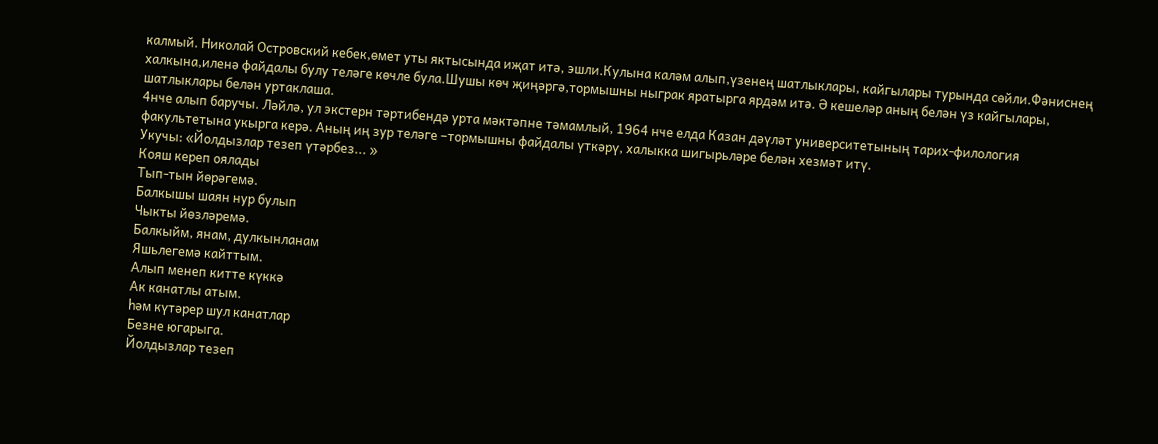калмый. Николай Островский кебек,өмет уты яктысында иҗат итә, эшли.Кулына каләм алып,үзенең шатлыклары, кайгылары турында сөйли.Фәниснең халкына,иленә файдалы булу теләге көчле була.Шушы көч җиңәргә,тормышны ныграк яратырга ярдәм итә. Ә кешеләр аның белән үз кайгылары, шатлыклары белән уртаклаша.
4нче алып баручы. Ләйлә, ул экстерн тәртибендә урта мәктәпне тәмамлый, 1964 нче елда Казан дәүләт университетының тарих-филология факультетына укырга керә. Аның иң зур теләге –тормышны файдалы үткәрү, халыкка шигырьләре белән хезмәт итү.
Укучы: «Йолдызлар тезеп үтәрбез... »
Кояш кереп оялады
Тып-тын йөрәгемә.
Балкышы шаян нур булып
Чыкты йөзләремә.
Балкыйм, янам, дулкынланам
Яшьлегемә кайттым.
Алып менеп китте күккә
Ак канатлы атым.
һәм күтәрер шул канатлар
Безне югарыга.
Йолдызлар тезеп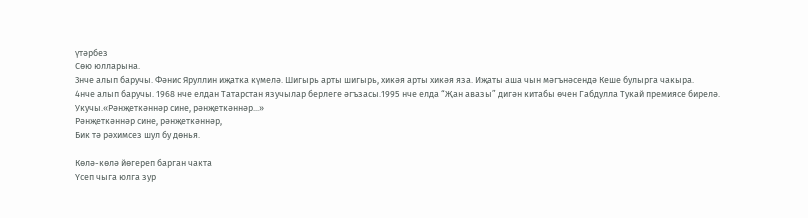үтәрбез
Сөю юлларына.
3нче алып баручы. Фәнис Яруллин иҗатка күмелә. Шигырь арты шигырь, хикәя арты хикәя яза. Иҗаты аша чын мәгънәсендә Кеше булырга чакыра.
4нче алып баручы. 1968 нче елдан Татарстан язучылар берлеге әгъзасы.1995 нче елда “Җан авазы” дигән китабы өчен Габдулла Тукай премиясе бирелә.
Укучы.«Рәнҗеткәннәр сине, рәнҗеткәннәр...»
Рәнҗеткәннәр сине, рәнҗеткәннәр,
Бик тә рәхимсез шул бу дөнья.

Көлә-көлә йөгереп барган чакта
Үсеп чыга юлга зур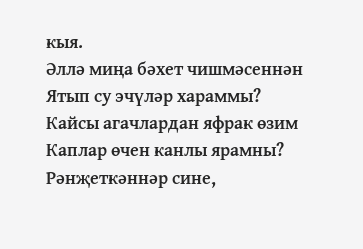кыя.
Әллә миңа бәхет чишмәсеннән
Ятып су эчүләр хараммы?
Кайсы агачлардан яфрак өзим
Каплар өчен канлы ярамны?
Рәнҗеткәннәр сине,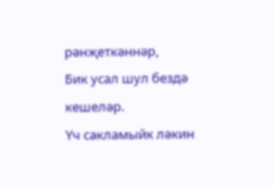рәнҗеткәннәр,
Бик усал шул бездә кешеләр.
Үч сакламыйк ләкин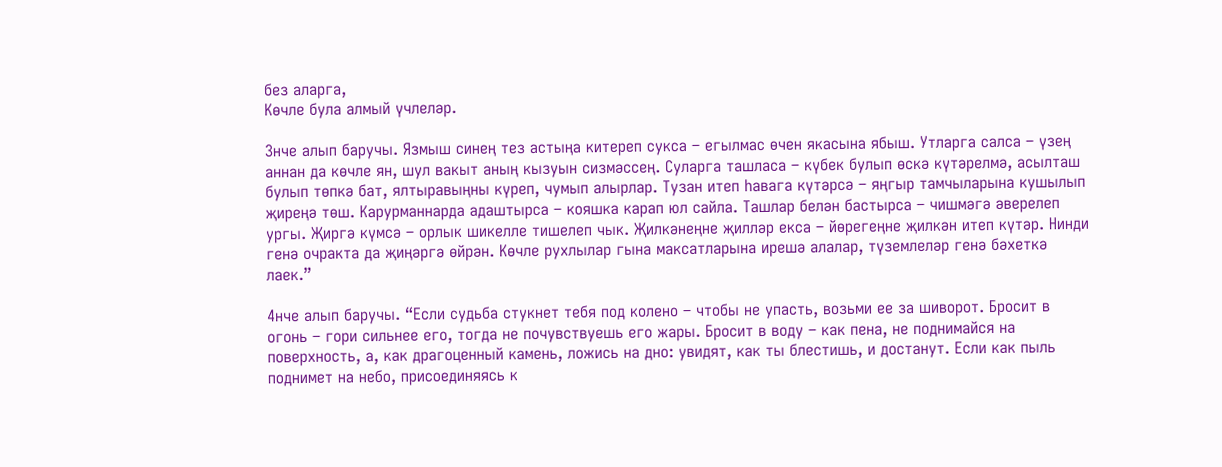без аларга,
Көчле була алмый үчлеләр.

3нче алып баручы. Язмыш синең тез астыңа китереп сукса – егылмас өчен якасына ябыш. Утларга салса – үзең аннан да көчле ян, шул вакыт аның кызуын сизмәссең. Суларга ташласа – күбек булып өскә күтәрелмә, асылташ булып төпкә бат, ялтыравыңны күреп, чумып алырлар. Тузан итеп һавага күтәрсә – яңгыр тамчыларына кушылып җиреңә төш. Карурманнарда адаштырса – кояшка карап юл сайла. Ташлар белән бастырса – чишмәгә әверелеп ургы. Җиргә күмсә – орлык шикелле тишелеп чык. Җилкәнеңне җилләр екса – йөрегеңне җилкән итеп күтәр. Нинди генә очракта да җиңәргә өйрән. Көчле рухлылар гына максатларына ирешә алалар, түземлеләр генә бәхеткә лаек.”

4нче алып баручы. “Если судьба стукнет тебя под колено – чтобы не упасть, возьми ее за шиворот. Бросит в огонь – гори сильнее его, тогда не почувствуешь его жары. Бросит в воду – как пена, не поднимайся на поверхность, а, как драгоценный камень, ложись на дно: увидят, как ты блестишь, и достанут. Если как пыль поднимет на небо, присоединяясь к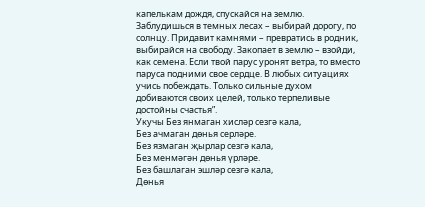капелькам дождя, спускайся на землю. Заблудишься в темных лесах – выбирай дорогу, по солнцу. Придавит камнями – превратись в родник, выбирайся на свободу. Закопает в землю – взойди, как семена. Если твой парус уронят ветра, то вместо паруса подними свое сердце. В любых ситуациях учись побеждать. Только сильные духом добиваются своих целей, только терпеливые достойны счастья”.
Укучы Без янмаган хисләр сезгә кала,
Без ачмаган дөнья серләре.
Без язмаган җырлар сезгә кала,
Без менмәгән дөнья үрләре.
Без башлаган эшләр сезгә кала,
Дөнья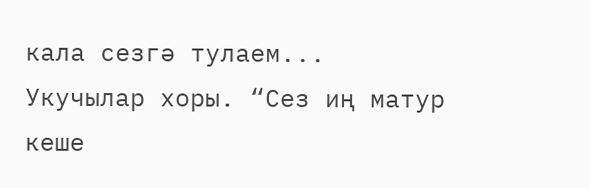кала сезгә тулаем...
Укучылар хоры. “Сез иң матур кеше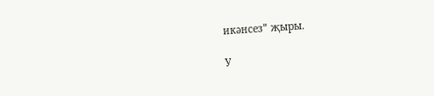икәнсез” җыры.

У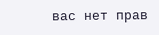вас нет прав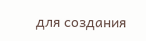для создания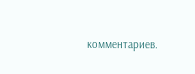комментариев.